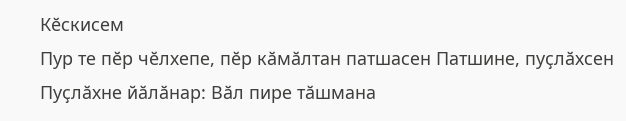Кӗскисем
Пур те пӗр чӗлхепе, пӗр кӑмӑлтан патшасен Патшине, пуҫлӑхсен Пуҫлӑхне йӑлӑнар: Вӑл пире тӑшмана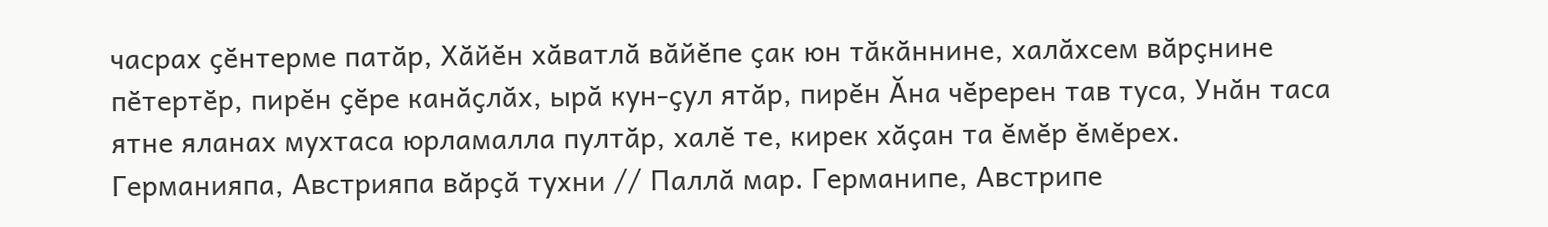часрах ҫӗнтерме патӑр, Хӑйӗн хӑватлӑ вӑйӗпе ҫак юн тӑкӑннине, халӑхсем вӑрҫнине пӗтертӗр, пирӗн ҫӗре канӑҫлӑх, ырӑ кун-ҫул ятӑр, пирӗн Ӑна чӗререн тав туса, Унӑн таса ятне яланах мухтаса юрламалла пултӑр, халӗ те, кирек хӑҫан та ӗмӗр ӗмӗрех.
Германияпа, Австрияпа вӑрҫӑ тухни // Паллӑ мар. Германипе, Австрипе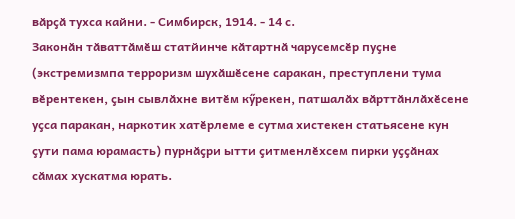вӑрҫӑ тухса кайни. - Симбирск, 1914. - 14 с.
Законӑн тӑваттӑмӗш статйинче кӑтартнӑ чарусемсӗр пуҫне (экстремизмпа терроризм шухӑшӗсене саракан, преступлени тума вӗрентекен, ҫын сывлӑхне витӗм кӳрекен, патшалӑх вӑрттӑнлӑхӗсене уҫса паракан, наркотик хатӗрлеме е сутма хистекен статьясене кун ҫути пама юрамасть) пурнӑҫри ытти ҫитменлӗхсем пирки уҫҫӑнах сӑмах хускатма юрать.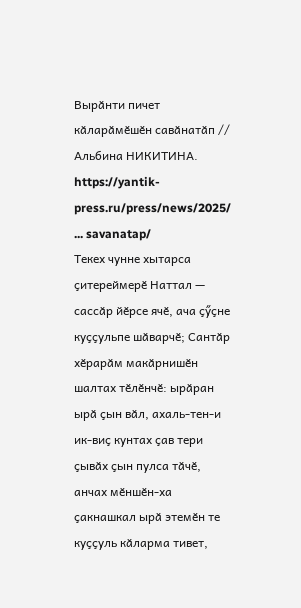Вырӑнти пичет кӑларӑмӗшӗн савӑнатӑп // Альбина НИКИТИНА. https://yantik-press.ru/press/news/2025/ ... savanatap/
Текех чунне хытарса ҫитереймерӗ Наттал — сассӑр йӗрсе ячӗ, ача ҫӳҫне куҫҫульпе шӑварчӗ; Сантӑр хӗрарӑм макӑрнишӗн шалтах тӗлӗнчӗ: ырӑран ырӑ ҫын вӑл, ахаль-тен-и ик-виҫ кунтах ҫав тери ҫывӑх ҫын пулса тӑчӗ, анчах мӗншӗн-ха ҫакнашкал ырӑ этемӗн те куҫҫуль кӑларма тивет,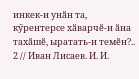инкек-и унӑн та, кӳрентерсе хӑварчӗ-и ӑна тахӑшӗ, ыратать-и темӗн?..
2 // Иван Лисаев. И. И.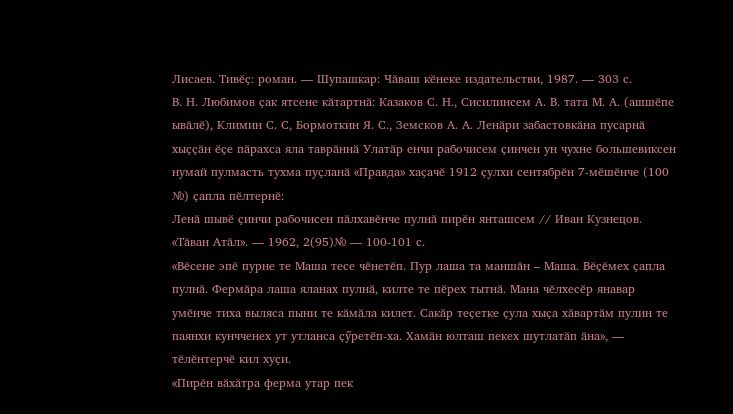Лисаев. Тивӗҫ: роман. — Шупашкар: Чӑваш кӗнеке издательстви, 1987. — 303 с.
В. Н. Любимов ҫак ятсене кӑтартнӑ: Казаков С. Н., Сисилинсем А. В. тата М. А. (ашшӗпе ывӑлӗ), Климин С. С, Бормоткин Я. С., Земсков А. А. Ленӑри забастовкӑна пусарнӑ хыҫҫӑн ӗҫе пӑрахса яла таврӑннӑ Улатӑр енчи рабочисем ҫинчен ун чухне большевиксен нумай пулмасть тухма пуҫланӑ «Правда» хаҫачӗ 1912 ҫулхи сентябрӗн 7-мӗшӗнче (100 №) ҫапла пӗлтернӗ:
Ленӑ шывӗ ҫинчи рабочисен пӑлхавӗнче пулнӑ пирӗн янташсем // Иван Кузнецов. «Тӑван Атӑл». — 1962, 2(95)№ — 100-101 с.
«Вӗсене эпӗ пурне те Маша тесе чӗнетӗп. Пур лаша та маншӑн – Маша. Вӗҫӗмех ҫапла пулнӑ. Фермӑра лаша яланах пулнӑ, килте те пӗрех тытнӑ. Мана чӗлхесӗр янавар умӗнче тиха выляса пыни те кӑмӑла килет. Сакӑр теҫетке ҫула хыҫа хӑвартӑм пулин те паянхи кунчченех ут утланса ҫӳретӗп-ха. Хамӑн юлташ пекех шутлатӑп ӑна», — тӗлӗнтерчӗ кил хуҫи.
«Пирӗн вӑхӑтра ферма утар пек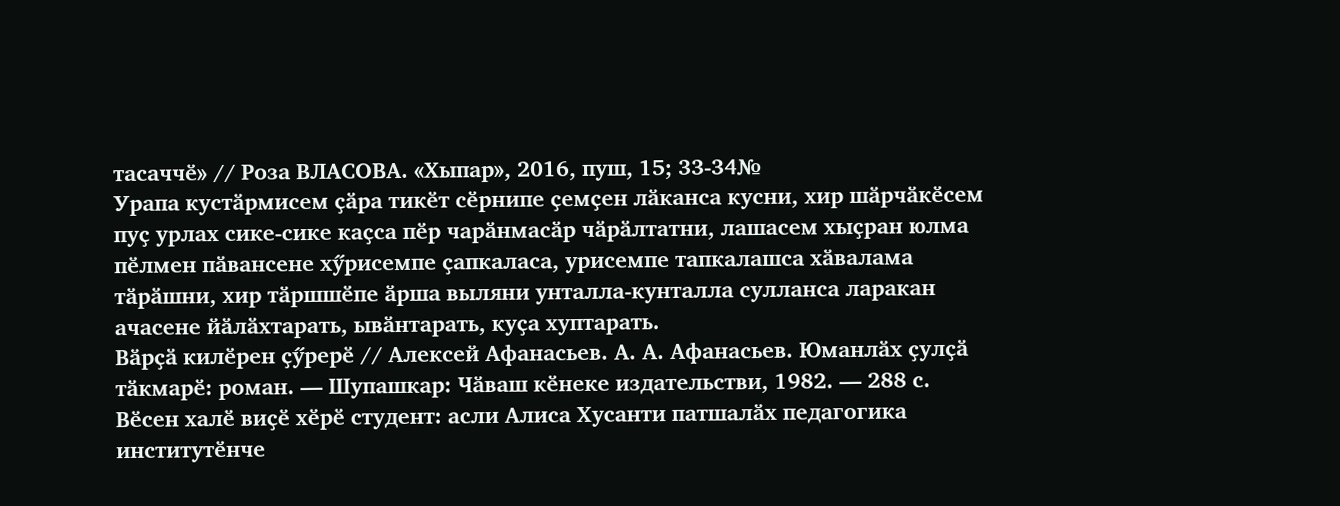тасаччӗ» // Роза ВЛАСОВА. «Хыпар», 2016, пуш, 15; 33-34№
Урапа кустӑрмисем ҫӑра тикӗт сӗрнипе ҫемҫен лӑканса кусни, хир шӑрчӑкӗсем пуҫ урлах сике-сике каҫса пӗр чарӑнмасӑр чӑрӑлтатни, лашасем хыҫран юлма пӗлмен пӑвансене хӳрисемпе ҫапкаласа, урисемпе тапкалашса хӑвалама тӑрӑшни, хир тӑршшӗпе ӑрша выляни унталла-кунталла сулланса ларакан ачасене йӑлӑхтарать, ывӑнтарать, куҫа хуптарать.
Вӑрҫӑ килӗрен ҫӳрерӗ // Алексей Афанасьев. А. А. Афанасьев. Юманлӑх ҫулҫӑ тӑкмарӗ: роман. — Шупашкар: Чӑваш кӗнеке издательстви, 1982. — 288 с.
Вӗсен халӗ виҫӗ хӗрӗ студент: асли Алиса Хусанти патшалӑх педагогика институтӗнче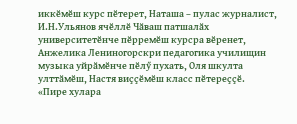иккӗмӗш курс пӗтерет, Наташа – пулас журналист, И.Н.Ульянов ячӗллӗ Чӑваш патшалӑх университетӗнче пӗрремӗш курсра вӗренет, Анжелика Лениногорскри педагогика училищин музыка уйрӑмӗнче пӗлӳ пухать, Оля шкулта улттӑмӗш, Настя виҫҫӗмӗш класс пӗтереҫҫӗ.
«Пире хулара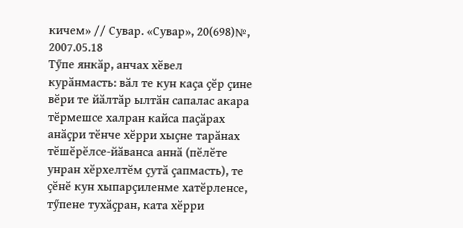кичем» // Сувар. «Сувар», 20(698)№, 2007.05.18
Тӳпе янкӑр, анчах хӗвел курӑнмасть: вӑл те кун каҫа ҫӗр ҫине вӗри те йӑлтӑр ылтӑн сапалас акара тӗрмешсе халран кайса паҫӑрах анӑҫри тӗнче хӗрри хыҫне тарӑнах тӗшӗрӗлсе-йӑванса аннӑ (пӗлӗте унран хӗрхелтӗм ҫутӑ ҫапмасть), те ҫӗнӗ кун хыпарҫиленме хатӗрленсе, тӳпене тухӑҫран, ката хӗрри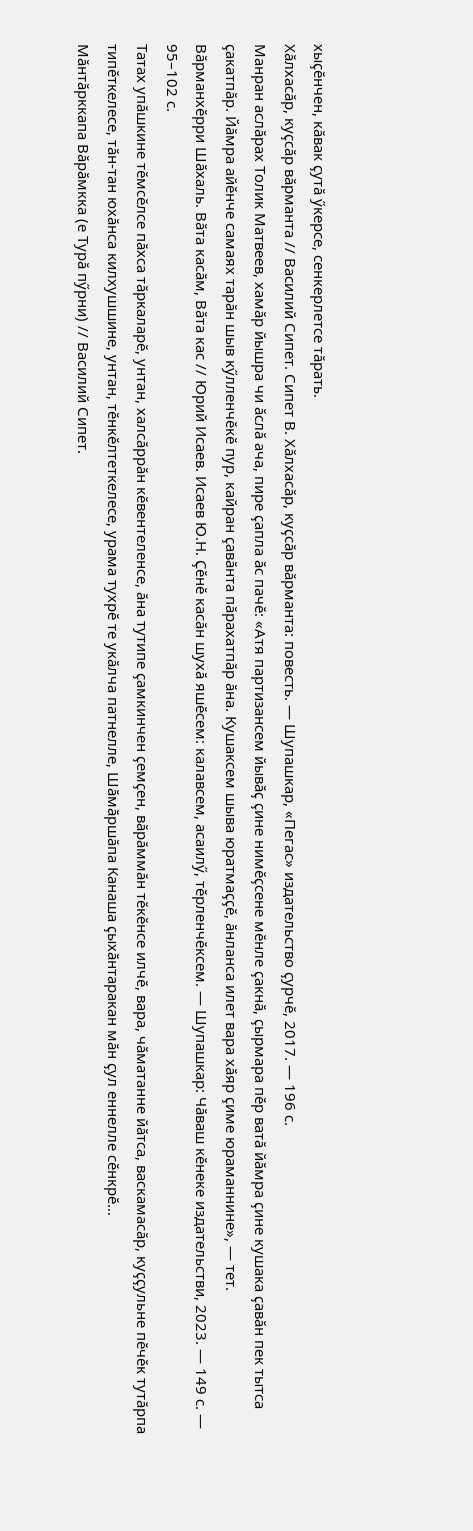хыҫӗнчен, кӑвак ҫутӑ ӳкерсе, сенкерлетсе тӑрать.
Хӑлхасӑр, куҫсӑр вӑрманта // Василий Сипет. Сипет В. Хӑлхасӑр, куҫсӑр вӑрманта: повесть. — Шупашкар, «Пегас» издательство ҫурчӗ, 2017. — 196 с.
Манран аслӑрах Толик Матвеев, хамӑр йышра чи ӑслӑ ача, пире ҫапла ӑс пачӗ: «Атя партизансем йывӑҫ ҫине нимӗҫсене мӗнле ҫакнӑ, ҫырмара пӗр ватӑ йӑмра ҫине кушака ҫавӑн пек тытса ҫакатпӑр. Йӑмра айӗнче самаях тарӑн шыв кӳлленчӗкӗ пур, кайран ҫавӑнта пӑрахатпӑр ӑна. Кушаксем шыва юратмаҫҫӗ, ӑнланса илет вара хӑяр ҫиме юраманнине», — тет.
Вӑрманхӗрри Шӑхаль. Вӑта касӑм, Вӑта кас // Юрий Исаев. Исаев Ю.Н. Ҫӗнӗ касӑн шухӑ яшӗсем: калавсем, асаилӳ, тӗрленчӗксем. — Шупашкар: Чӑваш кӗнеке издательстви, 2023. — 149 с. — 95–102 с.
Татах упӑшкине тӗмсӗлсе пӑхса тӑркаларӗ, унтан, халсӑррӑн кӗвентеленсе, ӑна тутипе ҫамкинчен ҫемҫен, вӑрӑммӑн тӗкӗнсе илчӗ, вара, чӑматанне йӑтса, васкамасӑр, куҫҫульне пӗчӗк тутӑрпа типӗткелесе, тӑн-тан юхӑнса килхушшине, унтан, тӗнкӗлтеткелесе, урама тухрӗ те укӑлча патнелле, Шӑмӑршӑпа Канаша ҫыхӑнтаракан мӑн ҫул еннелле сӗнкрӗ…
Мӑнтӑрккапа Вӑрӑмкка (е Турӑ пӳрни) // Василий Сипет.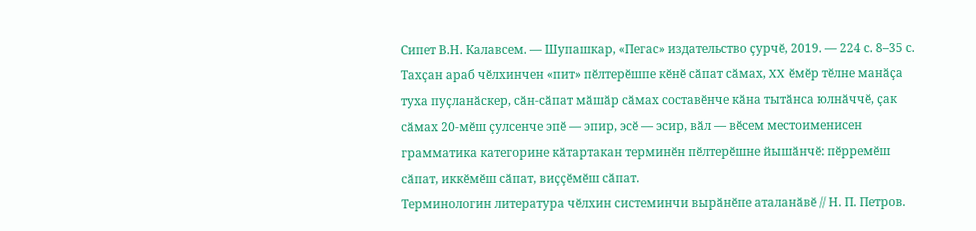Сипет В.Н. Калавсем. — Шупашкар, «Пегас» издательство ҫурчӗ, 2019. — 224 с. 8–35 с.
Тахҫан араб чӗлхинчен «пит» пӗлтерӗшпе кӗнӗ сӑпат сӑмах, XX ӗмӗр тӗлне манӑҫа туха пуҫланӑскер, сӑн-сӑпат мӑшӑр сӑмах составӗнче кӑна тытӑнса юлнӑччӗ, ҫак сӑмах 20-мӗш ҫулсенче эпӗ — эпир, эсӗ — эсир, вӑл — вӗсем местоименисен грамматика категорине кӑтартакан терминӗн пӗлтерӗшне йышӑнчӗ: пӗрремӗш сӑпат, иккӗмӗш сӑпат, виҫҫӗмӗш сӑпат.
Терминологин литература чӗлхин системинчи вырӑнӗпе аталанӑвӗ // Н. П. Петров.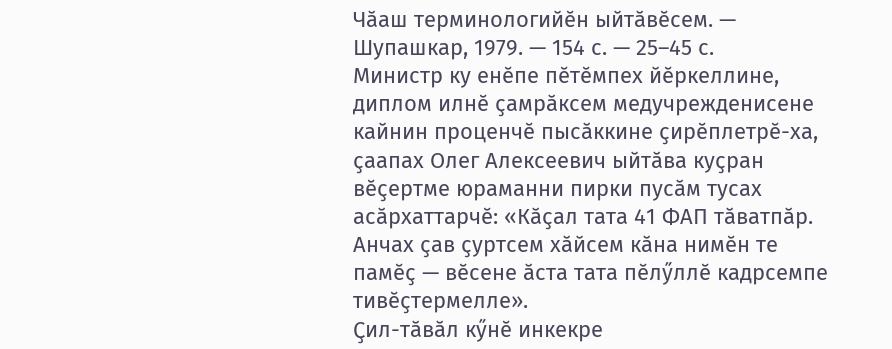Чӑаш терминологийӗн ыйтӑвӗсем. — Шупашкар, 1979. — 154 с. — 25–45 с.
Министр ку енӗпе пӗтӗмпех йӗркеллине, диплом илнӗ ҫамрӑксем медучрежденисене кайнин проценчӗ пысӑккине ҫирӗплетрӗ-ха, ҫаапах Олег Алексеевич ыйтӑва куҫран вӗҫертме юраманни пирки пусӑм тусах асӑрхаттарчӗ: «Кӑҫал тата 41 ФАП тӑватпӑр. Анчах ҫав ҫуртсем хӑйсем кӑна нимӗн те памӗҫ — вӗсене ӑста тата пӗлӳллӗ кадрсемпе тивӗҫтермелле».
Ҫил-тӑвӑл кӳнӗ инкекре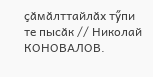ҫӑмӑлттайлӑх тӳпи те пысӑк // Николай КОНОВАЛОВ.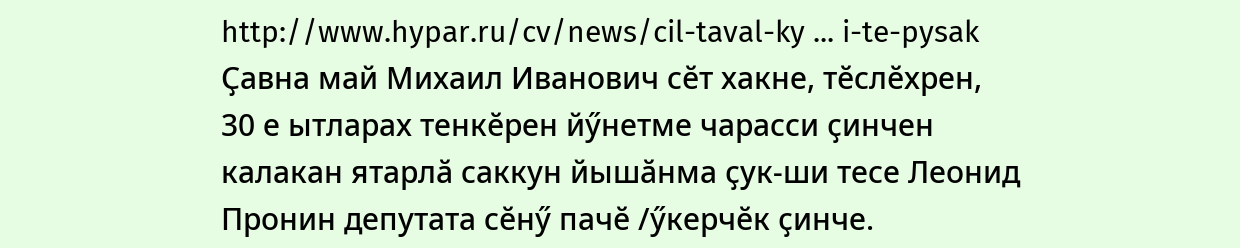http://www.hypar.ru/cv/news/cil-taval-ky ... i-te-pysak
Ҫавна май Михаил Иванович сӗт хакне, тӗслӗхрен, 30 е ытларах тенкӗрен йӳнетме чарасси ҫинчен калакан ятарлӑ саккун йышӑнма ҫук-ши тесе Леонид Пронин депутата сӗнӳ пачӗ /ӳкерчӗк ҫинче.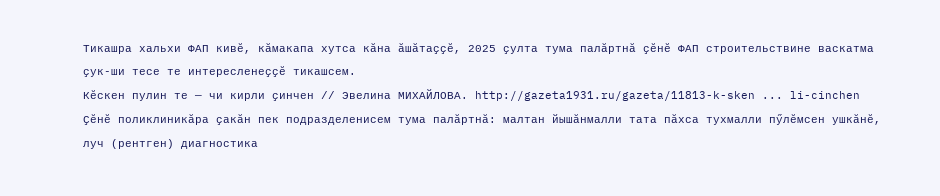Тикашра хальхи ФАП кивӗ, кӑмакапа хутса кӑна ӑшӑтаҫҫӗ, 2025 ҫулта тума палӑртнӑ ҫӗнӗ ФАП строительствине васкатма ҫук-ши тесе те интересленеҫҫӗ тикашсем.
Кӗскен пулин те — чи кирли ҫинчен // Эвелина МИХАЙЛОВА. http://gazeta1931.ru/gazeta/11813-k-sken ... li-cinchen
Ҫӗнӗ поликлиникӑра ҫакӑн пек подразделенисем тума палӑртнӑ: малтан йышӑнмалли тата пӑхса тухмалли пӳлӗмсен ушкӑнӗ, луч (рентген) диагностика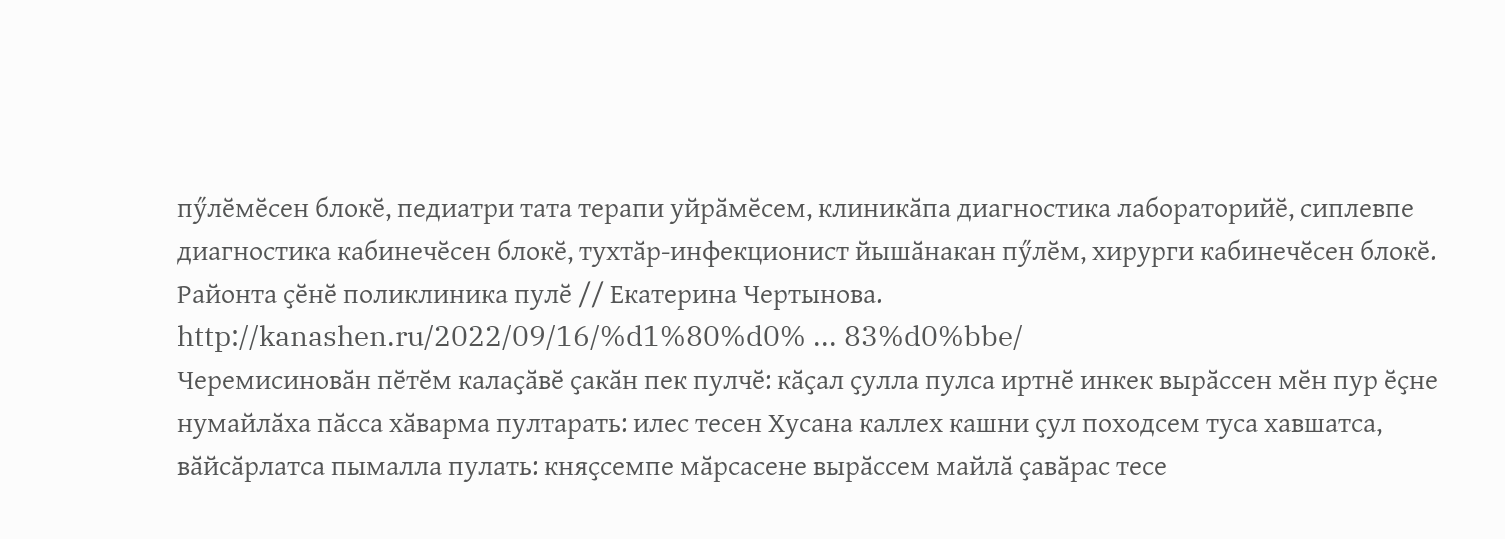пӳлӗмӗсен блокӗ, педиатри тата терапи уйрӑмӗсем, клиникӑпа диагностика лабораторийӗ, сиплевпе диагностика кабинечӗсен блокӗ, тухтӑр-инфекционист йышӑнакан пӳлӗм, хирурги кабинечӗсен блокӗ.
Районта ҫӗнӗ поликлиника пулӗ // Екатерина Чертынова. http://kanashen.ru/2022/09/16/%d1%80%d0% ... 83%d0%bbe/
Черемисиновӑн пӗтӗм калаҫӑвӗ ҫакӑн пек пулчӗ: кӑҫал ҫулла пулса иртнӗ инкек вырӑссен мӗн пур ӗҫне нумайлӑха пӑсса хӑварма пултарать: илес тесен Хусана каллех кашни ҫул походсем туса хавшатса, вӑйсӑрлатса пымалла пулать: княҫсемпе мӑрсасене вырӑссем майлӑ ҫавӑрас тесе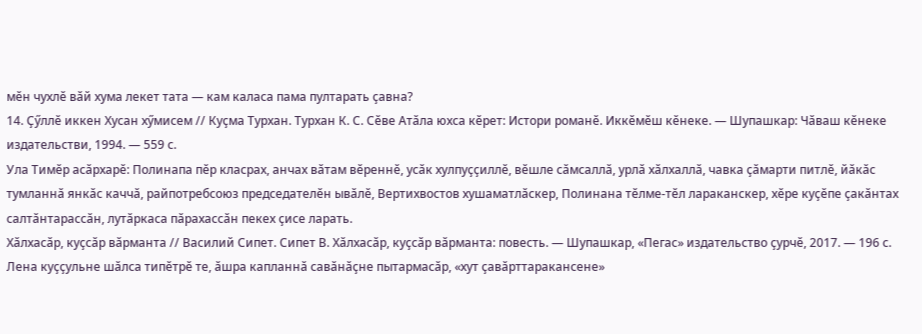мӗн чухлӗ вӑй хума лекет тата — кам каласа пама пултарать ҫавна?
14. Ҫӳллӗ иккен Хусан хӳмисем // Куҫма Турхан. Турхан К. С. Сӗве Атӑла юхса кӗрет: Истори романӗ. Иккӗмӗш кӗнеке. — Шупашкар: Чӑваш кӗнеке издательстви, 1994. — 559 с.
Ула Тимӗр асӑрхарӗ: Полинапа пӗр класрах, анчах вӑтам вӗреннӗ, усӑк хулпуҫҫиллӗ, вӗшле сӑмсаллӑ, урлӑ хӑлхаллӑ, чавка ҫӑмарти питлӗ, йӑкӑс тумланнӑ янкӑс каччӑ, райпотребсоюз председателӗн ывӑлӗ, Вертихвостов хушаматлӑскер, Полинана тӗлме-тӗл лараканскер, хӗре куҫӗпе ҫакӑнтах салтӑнтарассӑн, лутӑркаса пӑрахассӑн пекех ҫисе ларать.
Хӑлхасӑр, куҫсӑр вӑрманта // Василий Сипет. Сипет В. Хӑлхасӑр, куҫсӑр вӑрманта: повесть. — Шупашкар, «Пегас» издательство ҫурчӗ, 2017. — 196 с.
Лена куҫҫульне шӑлса типӗтрӗ те, ӑшра капланнӑ савӑнӑҫне пытармасӑр, «хут ҫавӑрттаракансене»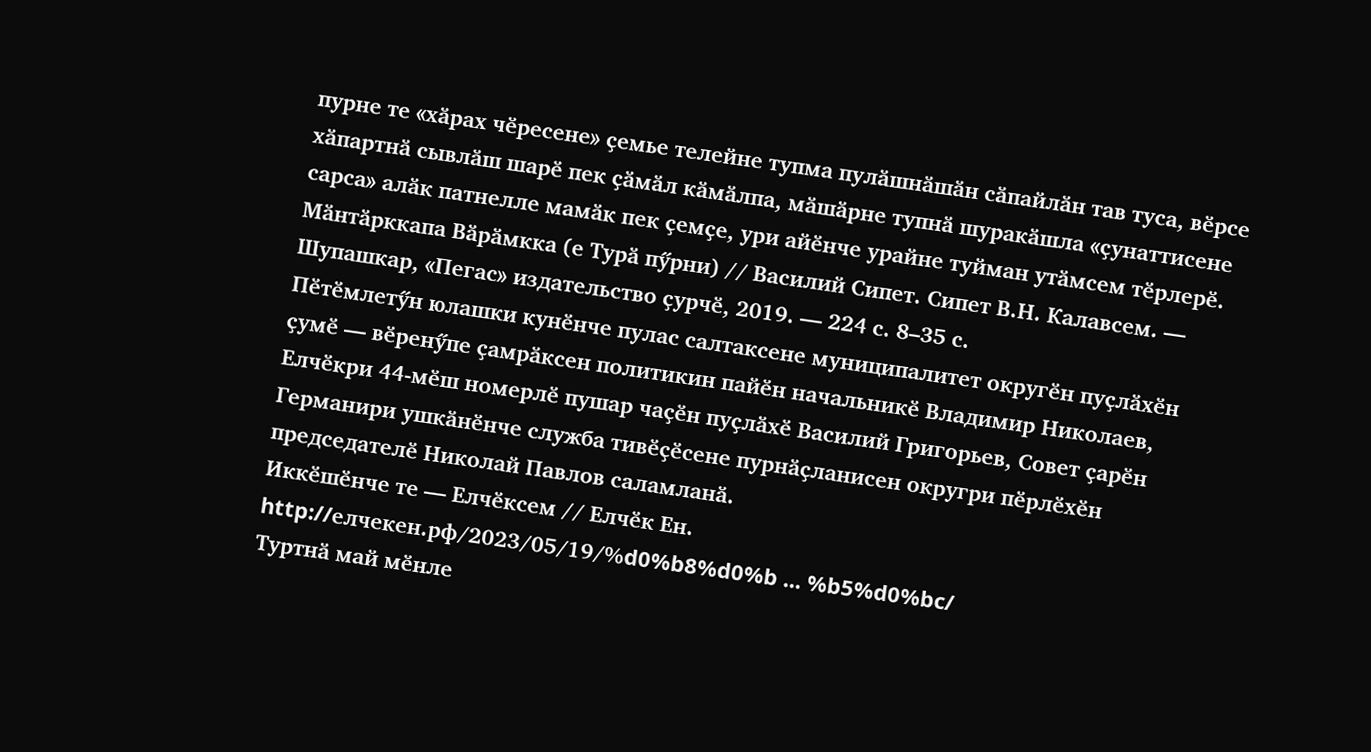пурне те «хӑрах чӗресене» ҫемье телейне тупма пулӑшнӑшӑн сӑпайлӑн тав туса, вӗрсе хӑпартнӑ сывлӑш шарӗ пек ҫӑмӑл кӑмӑлпа, мӑшӑрне тупнӑ шуракӑшла «ҫунаттисене сарса» алӑк патнелле мамӑк пек ҫемҫе, ури айӗнче урайне туйман утӑмсем тӗрлерӗ.
Мӑнтӑрккапа Вӑрӑмкка (е Турӑ пӳрни) // Василий Сипет. Сипет В.Н. Калавсем. — Шупашкар, «Пегас» издательство ҫурчӗ, 2019. — 224 с. 8–35 с.
Пӗтӗмлетӳн юлашки кунӗнче пулас салтаксене муниципалитет округӗн пуҫлӑхӗн ҫумӗ — вӗренӳпе ҫамрӑксен политикин пайӗн начальникӗ Владимир Николаев, Елчӗкри 44-мӗш номерлӗ пушар чаҫӗн пуҫлӑхӗ Василий Григорьев, Совет ҫарӗн Германири ушкӑнӗнче служба тивӗҫӗсене пурнӑҫланисен округри пӗрлӗхӗн председателӗ Николай Павлов саламланӑ.
Иккӗшӗнче те — Елчӗксем // Елчӗк Ен. http://елчекен.рф/2023/05/19/%d0%b8%d0%b ... %b5%d0%bc/
Туртнӑ май мӗнле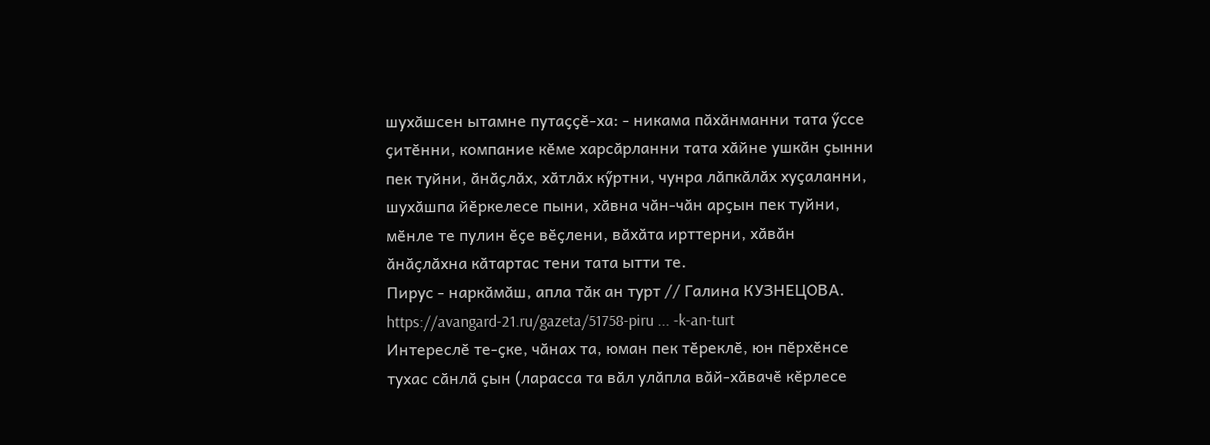шухӑшсен ытамне путаҫҫӗ-ха: - никама пӑхӑнманни тата ӳссе ҫитӗнни, компание кӗме харсӑрланни тата хӑйне ушкӑн ҫынни пек туйни, ӑнӑҫлӑх, хӑтлӑх кӳртни, чунра лӑпкӑлӑх хуҫаланни, шухӑшпа йӗркелесе пыни, хӑвна чӑн-чӑн арҫын пек туйни, мӗнле те пулин ӗҫе вӗҫлени, вӑхӑта ирттерни, хӑвӑн ӑнӑҫлӑхна кӑтартас тени тата ытти те.
Пирус - наркӑмӑш, апла тӑк ан турт // Галина КУЗНЕЦОВА. https://avangard-21.ru/gazeta/51758-piru ... -k-an-turt
Интереслӗ те-ҫке, чӑнах та, юман пек тӗреклӗ, юн пӗрхӗнсе тухас сӑнлӑ ҫын (ларасса та вӑл улӑпла вӑй-хӑвачӗ кӗрлесе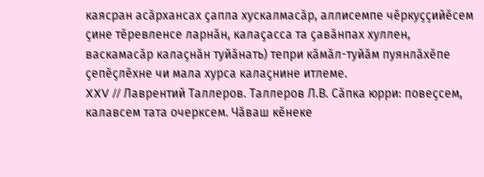каясран асӑрхансах ҫапла хускалмасӑр, аллисемпе чӗркуҫҫийӗсем ҫине тӗревленсе ларнӑн, калаҫасса та ҫавӑнпах хуллен, васкамасӑр калаҫнӑн туйӑнать) тепри кӑмӑл-туйӑм пуянлӑхӗпе ҫепӗҫлӗхне чи мала хурса калаҫнине итлеме.
XXV // Лаврентий Таллеров. Таллеров Л.В. Сӑпка юрри: повеҫсем, калавсем тата очерксем. Чӑваш кӗнеке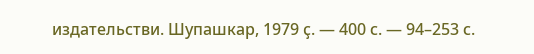издательстви. Шупашкар, 1979 ҫ. — 400 с. — 94–253 с.